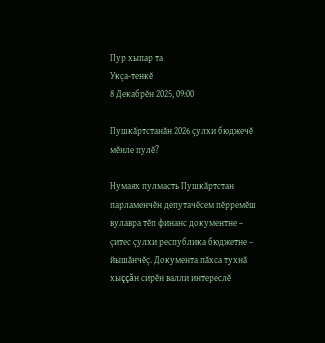Пур хыпар та
Укçа-тенкĕ
8 Декабрӗн 2025, 09:00

Пушкăртстанăн 2026 çулхи бюджечĕ мĕнле пулĕ?

Нумаях пулмасть Пушкăртстан парламенчĕн депутачĕсем пĕрремĕш вулавра тĕп финанс документне – çитес çулхи республика бюджетне – йышăнчĕç. Документа пăхса тухнă хыççăн сирĕн валли интереслĕ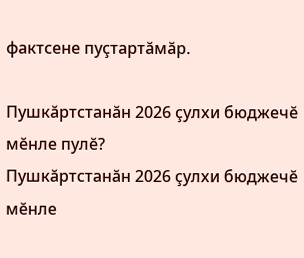фактсене пуçтартăмăр.

Пушкăртстанăн 2026 çулхи бюджечĕ мĕнле пулĕ?
Пушкăртстанăн 2026 çулхи бюджечĕ мĕнле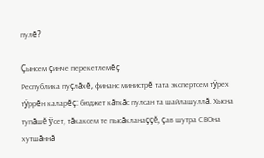пулĕ?

Çынсем çинче перекетлемĕç
Республика пуçлăхĕ, финанс министрĕ тата экспертсем тÿрех тÿррĕн каларĕç: бюджет кăткăс пулсан та шайлашуллă. Хысна тупăшĕ ÿсет, тăкаксем те пысăкланаççĕ, çав шутра СВОна хутшăннă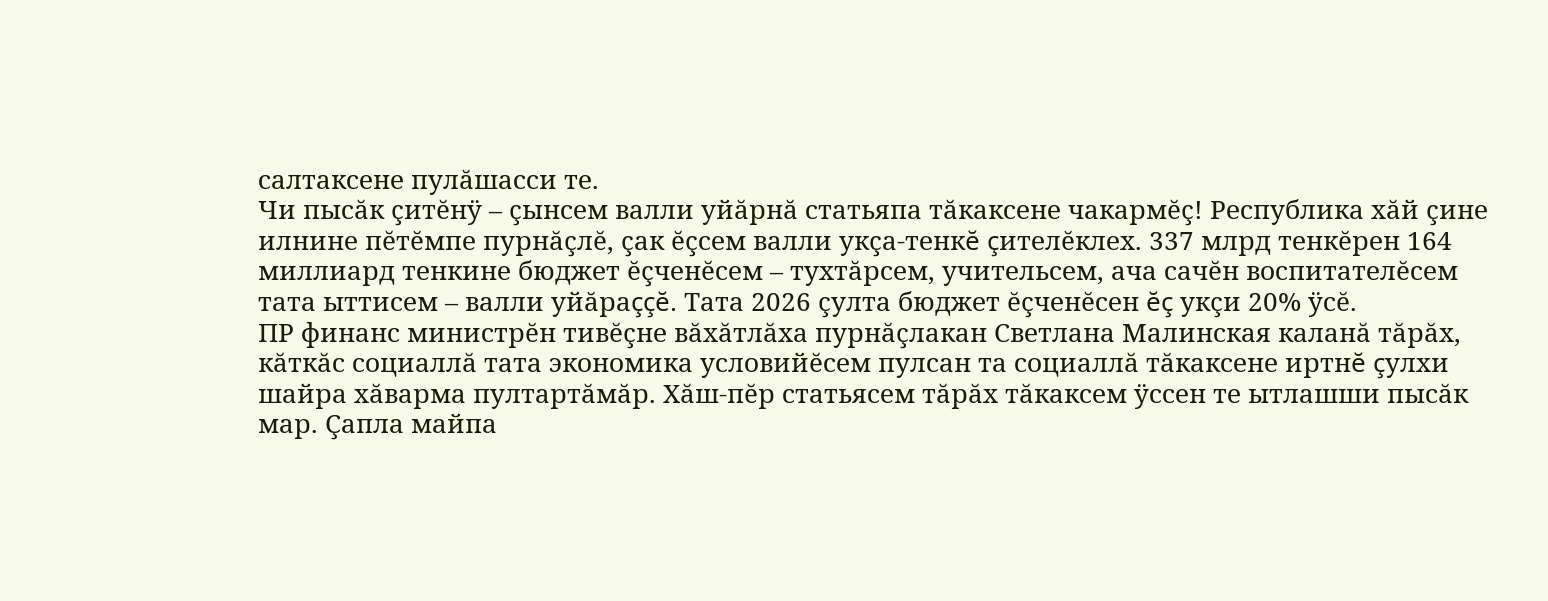салтаксене пулăшасси те.
Чи пысăк çитĕнÿ – çынсем валли уйăрнă статьяпа тăкаксене чакармĕç! Республика хăй çине илнине пĕтĕмпе пурнăçлĕ, çак ĕçсем валли укçа-тенкĕ çителĕклех. 337 млрд тенкĕрен 164 миллиард тенкине бюджет ĕçченĕсем – тухтăрсем, учительсем, ача сачĕн воспитателĕсем тата ыттисем – валли уйăраççĕ. Тата 2026 çулта бюджет ĕçченĕсен ĕç укçи 20% ÿсĕ.
ПР финанс министрĕн тивĕçне вăхăтлăха пурнăçлакан Светлана Малинская каланă тăрăх, кăткăс социаллă тата экономика условийĕсем пулсан та социаллă тăкаксене иртнĕ çулхи шайра хăварма пултартăмăр. Хăш-пĕр статьясем тăрăх тăкаксем ÿссен те ытлашши пысăк мар. Çапла майпа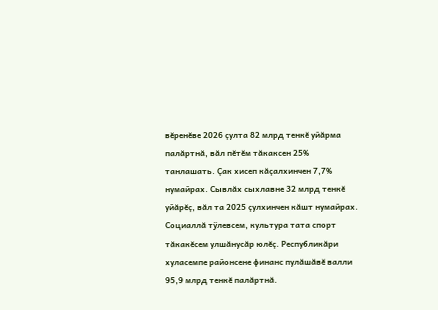вĕренĕве 2026 çулта 82 млрд тенкĕ уйăрма палăртнă, вăл пĕтĕм тăкаксен 25% танлашать. Çак хисеп кăçалхинчен 7,7% нумайрах. Сывлăх сыхлавне 32 млрд тенкĕ уйăрĕç, вăл та 2025 çулхинчен кăшт нумайрах. Социаллă тÿлевсем, культура тата спорт тăкакĕсем улшăнусăр юлĕç. Республикăри хуласемпе районсене финанс пулăшăвĕ валли 95,9 млрд тенкĕ палăртнă.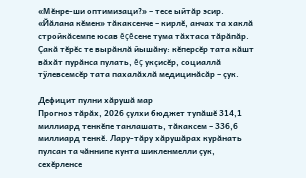«Мĕнре-ши оптимизаци?» – тесе ыйтăр эсир. «Йăлана кĕмен» тăкаксенче – кирлĕ, анчах та хаклă стройкăсемпе юсав ĕçĕсене тума тăхтаса тăрăпăр. Çакă тĕрĕс те вырăнлă йышăну: кĕперсĕр тата кăшт вăхăт пурăнса пулать, ĕç укçисĕр, социаллă тÿлевсемсĕр тата пахалăхлă медицинăсăр – çук.

Дефицит пулни хăрушă мар
Прогноз тăрăх, 2026 çулхи бюджет тупăшĕ 314,1 миллиард тенкĕпе танлашать, тăкаксем – 336,6 миллиард тенкĕ. Лару-тăру хăрушăрах курăнать пулсан та чăннипе кунта шикленмелли çук, сехĕрленсе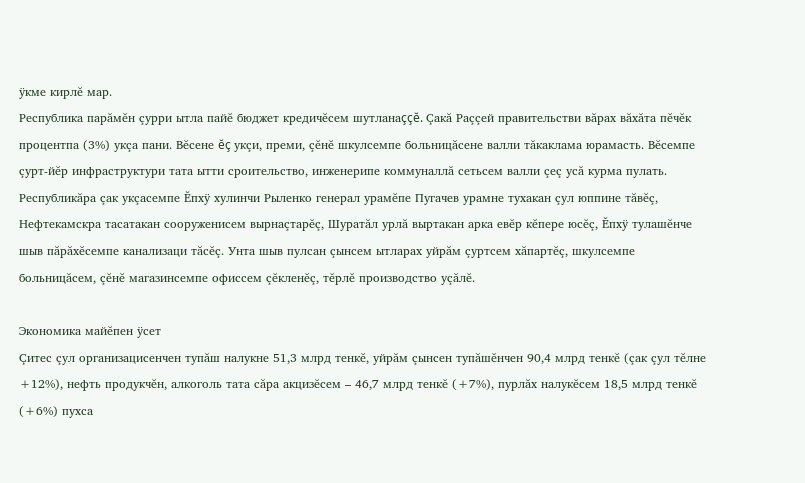ÿкме кирлĕ мар.
Республика парăмĕн çурри ытла пайĕ бюджет кредичĕсем шутланаççĕ. Çакă Раççей правительстви вăрах вăхăта пĕчĕк процентпа (3%) укçа пани. Вĕсене ĕç укçи, преми, çĕнĕ шкулсемпе больницăсене валли тăкаклама юрамасть. Вĕсемпе çурт-йĕр инфраструктури тата ытти сроительство, инженерипе коммуналлă сетьсем валли çеç усă курма пулать. Республикăра çак укçасемпе Ĕпхÿ хулинчи Рыленко генерал урамĕпе Пугачев урамне тухакан çул юппине тăвĕç, Нефтекамскра тасатакан сооруженисем вырнаçтарĕç, Шуратăл урлă выртакан арка евĕр кĕпере юсĕç, Ĕпхÿ тулашĕнче шыв пăрăхĕсемпе канализаци тăсĕç. Унта шыв пулсан çынсем ытларах уйрăм çуртсем хăпартĕç, шкулсемпе больницăсем, çĕнĕ магазинсемпе офиссем çĕкленĕç, тĕрлĕ производство уçăлĕ.

Экономика майĕпен ÿсет
Çитес çул организацисенчен тупăш налукне 51,3 млрд тенкĕ, уйрăм çынсен тупăшĕнчен 90,4 млрд тенкĕ (çак çул тĕлне +12%), нефть продукчĕн, алкоголь тата сăра акцизĕсем – 46,7 млрд тенкĕ (+7%), пурлăх налукĕсем 18,5 млрд тенкĕ (+6%) пухса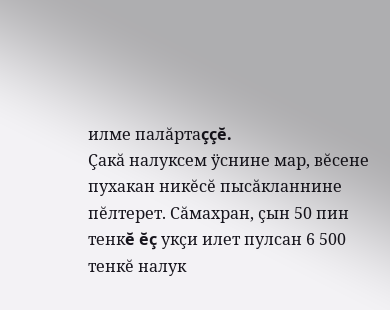илме палăртаççĕ.
Çакă налуксем ÿснине мар, вĕсене пухакан никĕсĕ пысăкланнине пĕлтерет. Сăмахран, çын 50 пин тенкĕ ĕç укçи илет пулсан 6 500 тенкĕ налук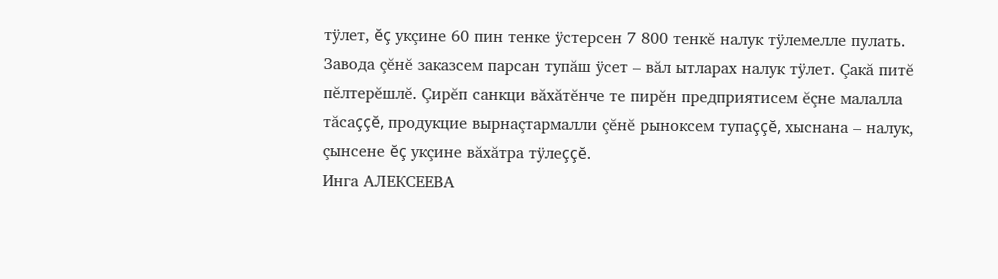тÿлет, ĕç укçине 60 пин тенке ÿстерсен 7 800 тенкĕ налук тÿлемелле пулать. Завода çĕнĕ заказсем парсан тупăш ÿсет – вăл ытларах налук тÿлет. Çакă питĕ пĕлтерĕшлĕ. Çирĕп санкци вăхăтĕнче те пирĕн предприятисем ĕçне малалла тăсаççĕ, продукцие вырнаçтармалли çĕнĕ рыноксем тупаççĕ, хыснана – налук, çынсене ĕç укçине вăхăтра тÿлеççĕ.
Инга АЛЕКСЕЕВА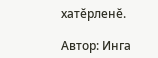хатĕрленĕ.

Автор: Инга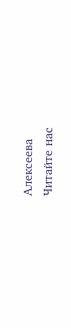Алексеева
Читайте нас